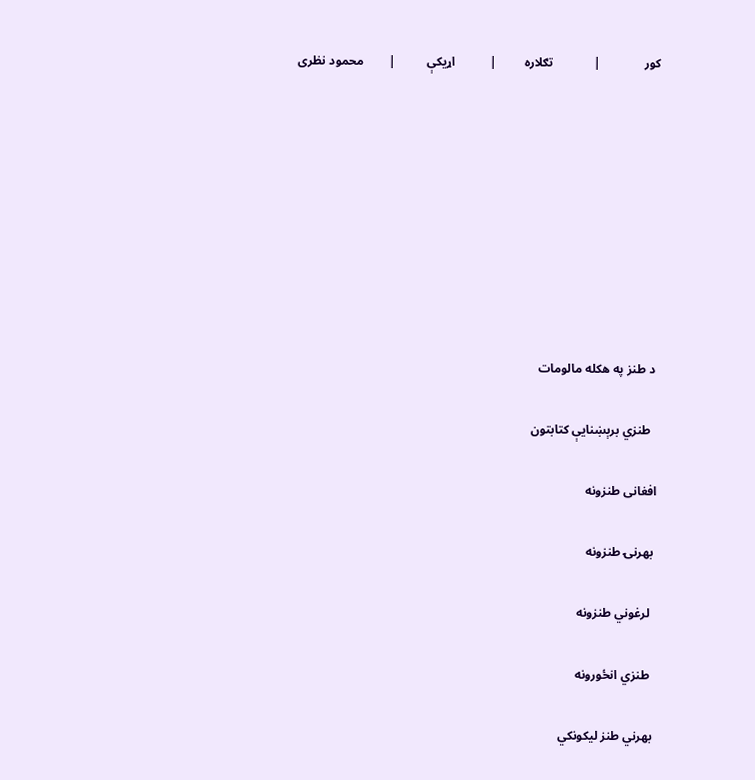کور              |             تګلاره         |           اړیکې          |        محمود نظری









 د طنز په هکله مالومات

  طنزي برېښنايې کتابتون

افغانی طنزونه

 بهرنۍ طنزونه

  لرغوني طنزونه

  طنزي انځورونه

 بهرني طنز لیکونکي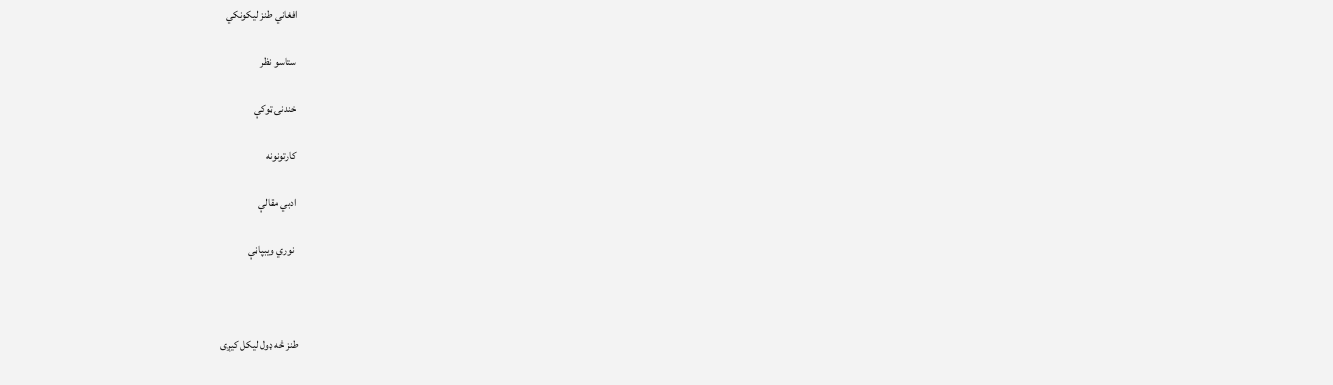افغاني طنز لیکونکي

 ستاسو نظر

 خندنۍ ټوکې

 کارتونونه

 ادبي مقالې

  نوري ويبپاڼې



طنز څه ډول ليکل کيږی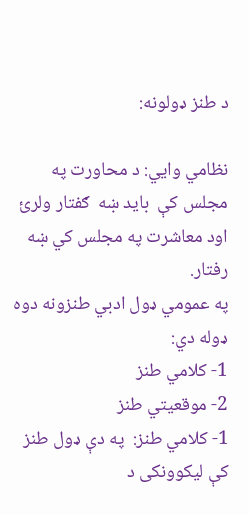د طنز ډولونه:

نظامي وايي: د محاورت په مجلس کې  بايد ښه  ګفتار ولرئ اود معاشرت په مجلس کي ښه رفتار.
په عمومي ډول ادبي طنزونه دوه ډوله دي:
1- کلامي طنز
2- موقعیتي طنز
1- کلامي طنز:  په دې ډول طنز کې ليکوونکی د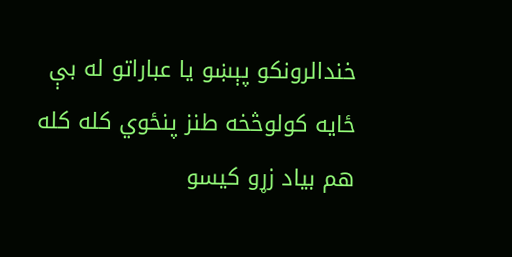خندالرونکو پېښو يا عباراتو له بې ځايه کولوڅخه طنز پنځوي کله کله هم بياد زړو کيسو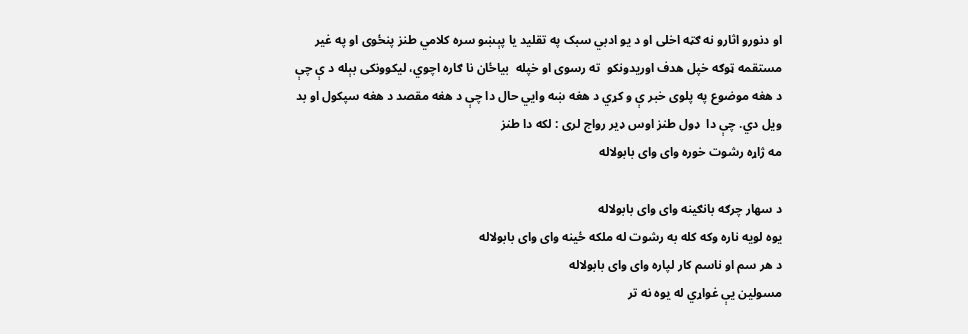او دنورو اثارو نه ګټه اخلی او د يو ادبي سبک په تقليد يا پېښو سره کلامي طنز پنځوی او په غير مستقمه ټوګه خپل هدف اوريدونکو  ته رسوی او خپله  بياځان نا ګاره اچوي، ليکوونکی بېله د ې چې د هغه موضوع په پلوی خبر ې و کړي د هغه ښه وايي حال دا چې د هغه مقصد د هغه سپکول او بد ويل دي. چې دا  ډول طنز اوس ډير رواج لری : لکه دا طنز
مه ژاړه رشوت خوره وای وای بابولاله

د سهار چرګه بانګينه وای وای بابولاله
يوه لويه ناره وکه کله به رشوت له ملکه ځينه وای وای بابولاله
د هر سم او ناسم کار لپاره وای وای بابولاله
مسولين يې غواړي له يوه نه تر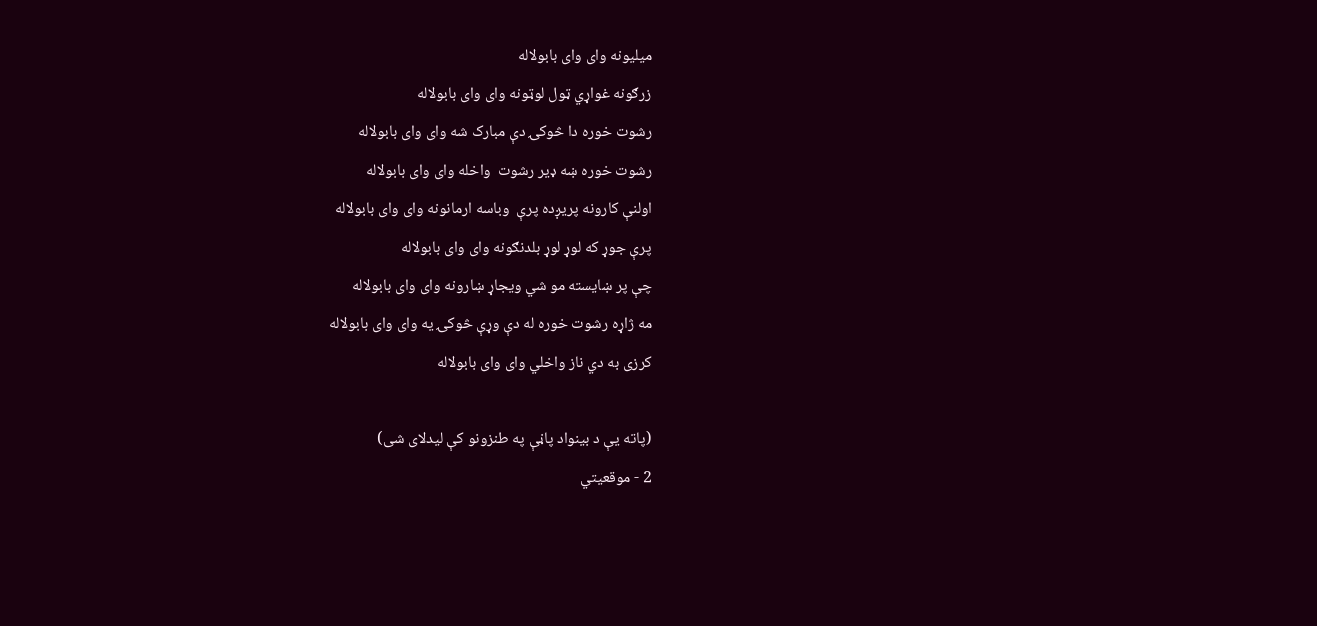ميليونه وای وای بابولاله
زرګونه غواړي ټول لوټونه وای وای بابولاله
رشوت خوره دا څوکۍ دې مبارک شه وای وای بابولاله
رشوت خوره ښه ډير رشوت  واخله وای وای بابولاله
اولنې کارونه پريږده پرې  وباسه ارمانونه وای وای بابولاله
پرې جوړ که لوړ لوړ بلدنګونه وای وای بابولاله
چې پر ښايسته مو شي ويجاړ ښارونه وای وای بابولاله
مه ژاړه رشوت خوره له دې وړې څوکۍ يه وای وای بابولاله
کرزی به دي ناز واخلي وای وای بابولاله

(پاته یې د بینواد پاڼې په طنزونو کې لیدلای شی)
2 - موقعیتي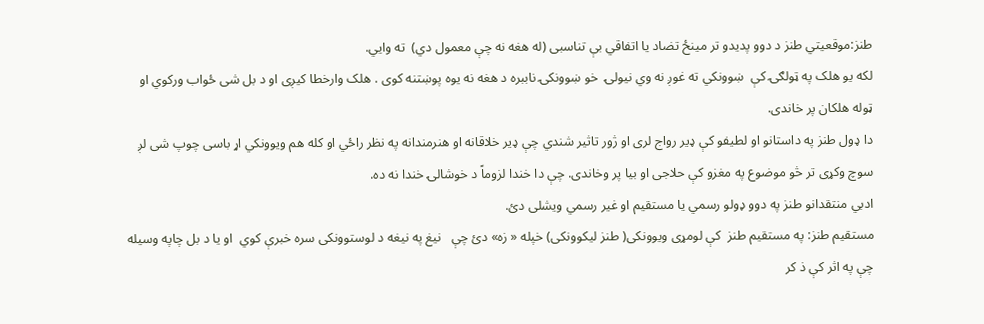طنز:موقعیتي طنز د دوو پديدو تر مينځ تضاد يا اتفاقي بې تناسبی (له هغه نه چې معمول دي)  ته وايي.
لکه يو هلک په ټولګۍ کې  ښوونکي ته غوږ نه وي نيولۍ  خو ښوونکۍ ناببره د هغه نه يوه پوښتنه کوی . هلک وارخطا کيږی او د بل شی ځواب ورکوي او ټوله هلکان پر خاندی.
دا ډول طنز په داستانو او لطيفو کې ډير رواج لری او ژور تاثير شندي چې ډير خلاقانه او هنرمندانه په نظر راځي او کله هم ويوونکي اړ باسی چوپ شی لږ سوچ وکړی تر څو موضوع په مغزو کې حلاجی او بيا پر وخاندی. چې دا خندا لزوماً د خوشالۍ خندا نه ده.
ادبي منتقدانو طنز په دوو ډولو رسمي يا مستقيم او غير رسمي ويشلی دئ.
مستقيم طنز: په مستقيم طنز  کې لومړی ويوونکی( طنز ليکوونکی) خپله « زه» دئ چې   نيغ په نيغه د لوستوونکی سره خبرې کوي  او يا د بل چاپه وسيله چې په اثر کې ذ کر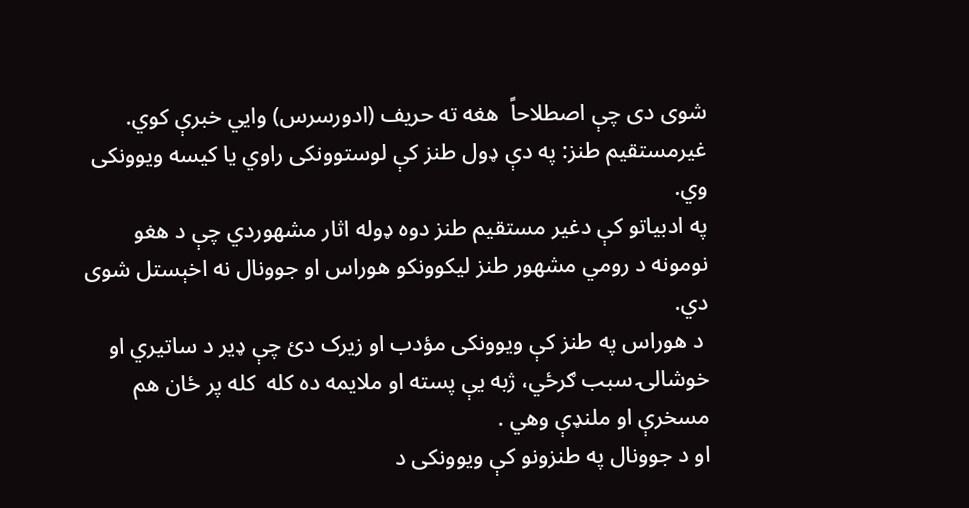شوی دی چې اصطلاحاً  هغه ته حريف (ادورسرس) وايي خبرې کوي.
غیرمستقیم طنز: په دې ډول طنز کې لوستوونکی راوي یا کیسه ویوونکی وي.
په ادبياتو کې دغير مستقيم طنز دوه ډوله اثار مشهوردي چې د هغو نومونه د رومي مشهور طنز ليکوونکو هوراس او جوونال نه اخېستل شوی دي.
 د هوراس په طنز کې ويوونکی مؤدب او زيرک دئ چې ډير د ساتيري او خوشالۍ سبب ګرځي، ژبه يې پسته او ملايمه ده کله  کله پر ځان هم مسخرې او ملنډې وهي .
او د جوونال په طنزونو کې ويوونکی د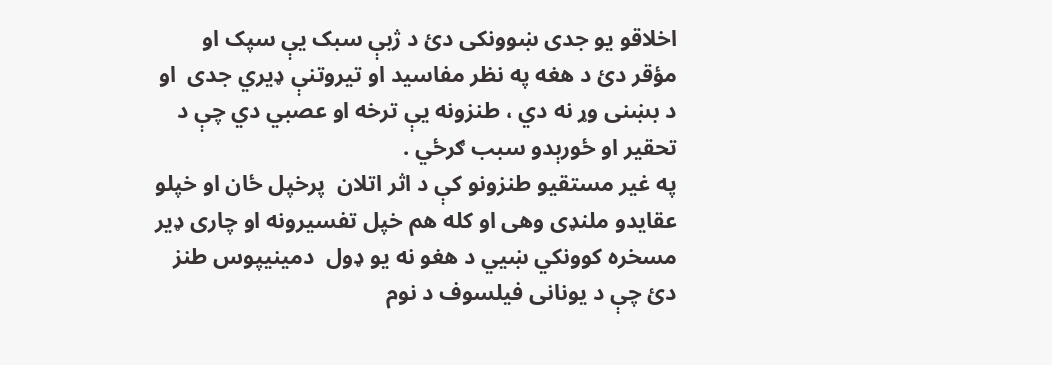اخلاقو يو جدی ښوونکی دئ د ژبې سبک يې سپک او مؤقر دئ د هغه په نظر مفاسيد او تیروتنې ډيري جدی  او د بښنی وړ نه دي ، طنزونه يې ترخه او عصبي دي چې د تحقير او ځورېدو سبب ګرځي .
په غير مستقيو طنزونو کې د اثر اتلان  پرخپل ځان او خپلو عقايدو ملنډی وهی او کله هم خپل تفسيرونه او چاری ډير مسخره کوونکي ښيي د هغو نه يو ډول  دمينيپوس طنز دئ چې د يونانی فيلسوف د نوم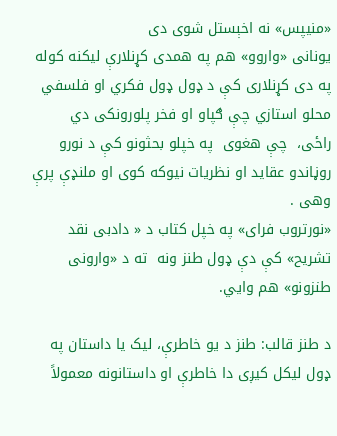«منيپس» نه اخېستل شوی دی
يونانی «واروو» هم په همدی کړنلارې ليکنه کوله په دی کړنلاری کې د ډول ډول فکري او فلسفي محلو استازي چې ګپاو او فخر پلورونکی دي  راځی،  چې هغوی  په خپلو بحثونو کې د نورو روڼاندو عقايد او نظريات نیوکه کوی او ملنډې پرې وهی .
«نورتروب فرای» په خپل کتاب د « دادبی نقد تشريح» کې دې ډول طنز ونه  ته د «وارونی طنزونو» هم وايي.

د طنز قالب: طنز د يو خاطرې، ليک يا داستان په ډول ليکل کيږی دا خاطرې او داستانونه معمولاً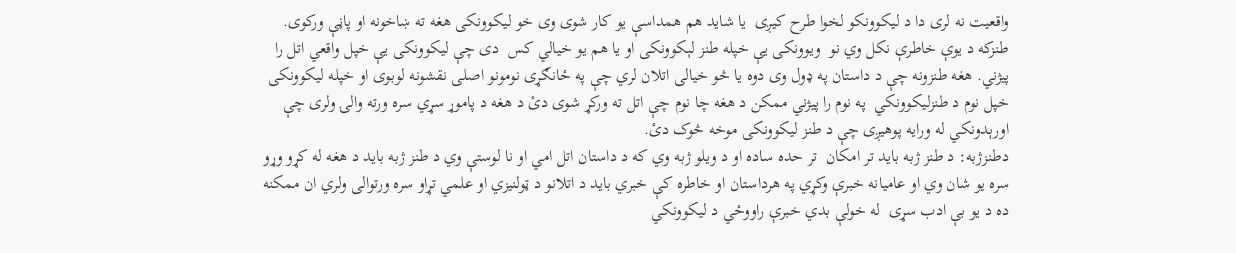واقعيت نه لری دا د ليکوونکو لخوا طرح کيږی  يا شايد هم همداسې يو کار شوی وی خو ليکوونکی هغه ته ښاخونه او پاڼې ورکوی.
طنزکه د يوې خاطرې نکل وي نو  ويوونکی يې خپله طنز لېکوونکی او يا هم يو خيالي کس  دی چې ليکوونکی يې خپل واقعي اتل را پيژني. هغه طنزونه چې د داستان په ډول وی دوه يا څو خيالی اتلان لري چې په ځانګړی نومونو اصلی نقشونه لوبوی او خپله ليکوونکی خپل نوم د طنزليکوونکي  په نوم را پيژني ممکن د هغه چا نوم چې اتل ته ورکړ شوی دئ د هغه د پاموړ سړي سره ورته والۍ ولری چې اورېدونکي له ورايه پوهيږی چې د طنز ليکوونکی موخه څوک دئ.
دطنزژبه: د طنز ژبه بايد تر امکان  تر حده ساده او د ويلو ژبه وي که د داستان اتل امي او نا لوستې وي د طنز ژبه بايد د هغه له کړو وړو  سره یو شان وي او عاميانه خبرې وکړي په هرداستان او خاطره کې خبري بايد د اتلانو د ټولنيزي او علمي تړاو سره ورتوالی ولري ان ممکنه ده د يو بې ادب سړی  له خولې بدي خبرې راووځي د ليکوونکي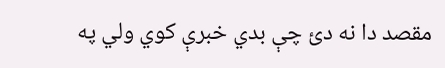مقصد دا نه دئ چې بدي خبرې کوي ولي په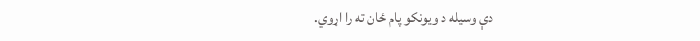دې وسيله د ويونکو پام ځان ته را اړوي.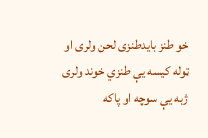خو طنز بایدطنزی لحن ولری او ټوله کیسه يې طنزي خوند ولری ژبه يې سوچه او پاکه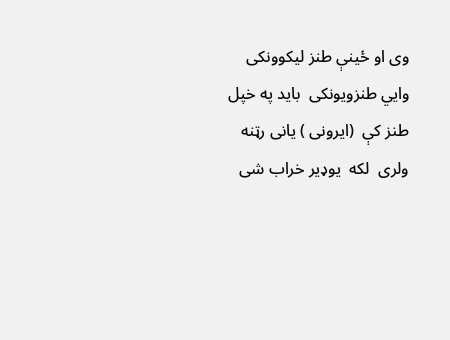وی او ځینې طنز لیکوونکی وایي طنزویونکی  باید په خپل طنز کې  (ایرونی ) یانی رټنه ولری  لکه  یوډیر خراب شی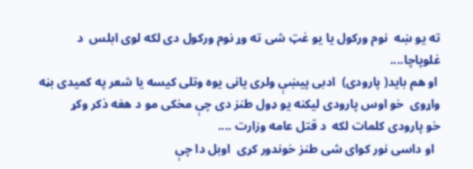ته یو ښه  نوم ورکول یا یو غټ شی ته وړ نوم ورکول دی لکه لوی ابلس  د غلوپاچا....
 او هم باید( پارودی)  ادبی پیښې ولری یانی یوه وتلی کیسه یا شعر په کمیدی بڼه واړوی  خو اوس پارودی لیکنه یو ډول طنز دی چې مخکی مو د هغه ذکر وکړ
خو پارودی کلمات لکه  د قتل عامه وزارت ....
  او داسی نور کوای شی طنز خوندور کړی  اوبل دا چې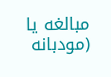مبالغه یا (مودبانه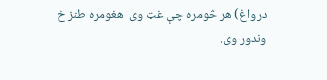درواغ) هر څومره چې غټ وی  هغومره طنز خ
وندور وی.